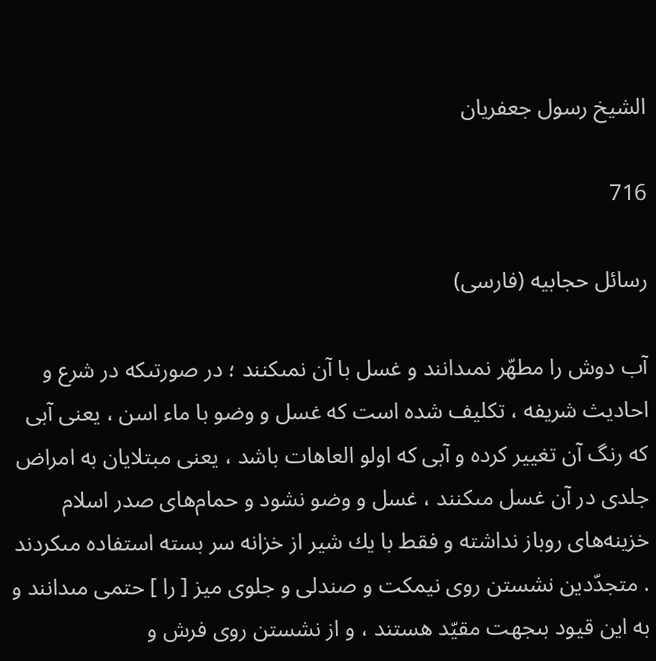الشيخ رسول جعفريان

716

رسائل حجابيه (فارسى)

آب دوش را مطهّر نمىدانند و غسل با آن نمىكنند ؛ در صورتىكه در شرع و احاديث شريفه ، تكليف شده است كه غسل و وضو با ماء اسن ، يعنى آبى كه رنگ آن تغيير كرده و آبى كه اولو العاهات باشد ، يعنى مبتلايان به امراض جلدى در آن غسل مىكنند ، غسل و وضو نشود و حمام‌هاى صدر اسلام خزينه‌هاى روباز نداشته و فقط با يك شير از خزانه سر بسته استفاده مىكردند . متجدّدين نشستن روى نيمكت و صندلى و جلوى ميز [ را ] حتمى مىدانند و به اين قيود بىجهت مقيّد هستند ، و از نشستن روى فرش و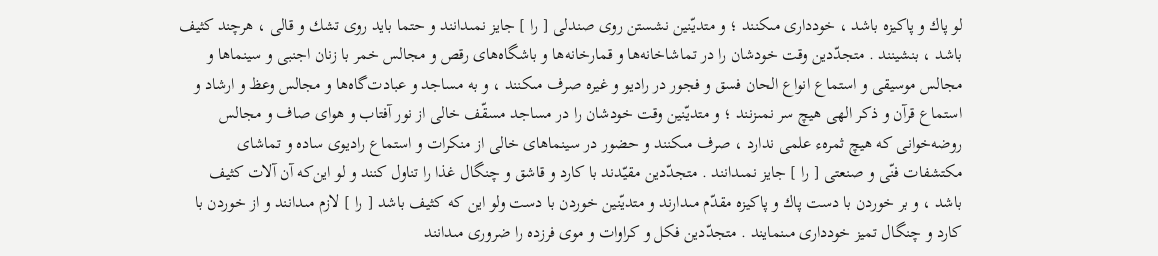لو پاك و پاكيزه باشد ، خوددارى مىكنند ؛ و متديّنين نشستن روى صندلى [ را ] جايز نمىدانند و حتما بايد روى تشك و قالى ، هرچند كثيف باشد ، بنشينند . متجدّدين وقت خودشان را در تماشاخانه‌ها و قمارخانه‌ها و باشگاه‌هاى رقص و مجالس خمر با زنان اجنبى و سينماها و مجالس موسيقى و استماع انواع الحان فسق و فجور در راديو و غيره صرف مىكنند ، و به مساجد و عبادت‌گاه‌ها و مجالس وعظ و ارشاد و استماع قرآن و ذكر الهى هيچ سر نمىزنند ؛ و متديّنين وقت خودشان را در مساجد مسقّف خالى از نور آفتاب و هواى صاف و مجالس روضه‌خوانى كه هيچ ثمرهء علمى ندارد ، صرف مىكنند و حضور در سينماهاى خالى از منكرات و استماع راديوى ساده و تماشاى مكتشفات فنّى و صنعتى [ را ] جايز نمىدانند . متجدّدين مقيّدند با كارد و قاشق و چنگال غذا را تناول كنند و لو اين‌كه آن آلات كثيف باشد ، و بر خوردن با دست پاك و پاكيزه مقدّم مىدارند و متديّنين خوردن با دست ولو اين كه كثيف باشد [ را ] لازم مىدانند و از خوردن با كارد و چنگال تميز خوددارى مىنمايند . متجدّدين فكل و كراوات و موى فرزده را ضرورى مىدانند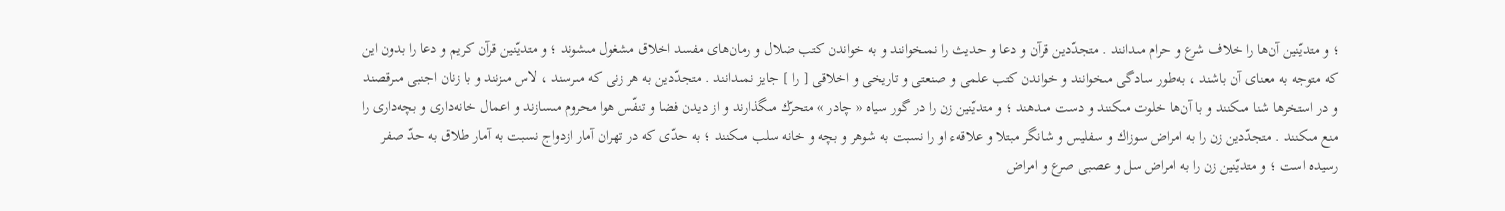؛ و متديّنين آن‌ها را خلاف شرع و حرام مىدانند . متجدّدين قرآن و دعا و حديث را نمىخوانند و به خواندن كتب ضلال و رمان‌هاى مفسد اخلاق مشغول مىشوند ؛ و متديّنين قرآن كريم و دعا را بدون اين كه متوجه به معناى آن باشند ، به‌طور سادگى مىخوانند و خواندن كتب علمى و صنعتى و تاريخى و اخلاقى [ را ] جايز نمىدانند . متجدّدين به هر زنى كه مىرسند ، لاس مىزنند و با زنان اجنبى مىرقصند و در استخرها شنا مىكنند و با آن‌ها خلوت مىكنند و دست مىدهند ؛ و متديّنين زن را در گور سياه « چادر » متحرّك مىگذارند و از ديدن فضا و تنفّس هوا محروم مىسازند و اعمال خانه‌دارى و بچه‌دارى را منع مىكنند . متجدّدين زن را به امراض سوزاك و سفليس و شانگر مبتلا و علاقهء او را نسبت به شوهر و بچه و خانه سلب مىكنند ؛ به حدّى كه در تهران آمار ازدواج نسبت به آمار طلاق به حدّ صفر رسيده است ؛ و متديّنين زن را به امراض سل و عصبى صرع و امراض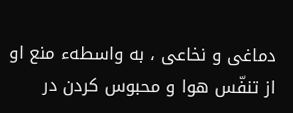دماغى و نخاعى ، به واسطهء منع او از تنفّس هوا و محبوس كردن در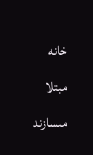خانه مبتلا مىسازند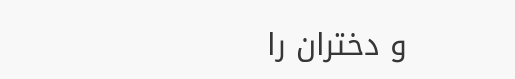و دختران را